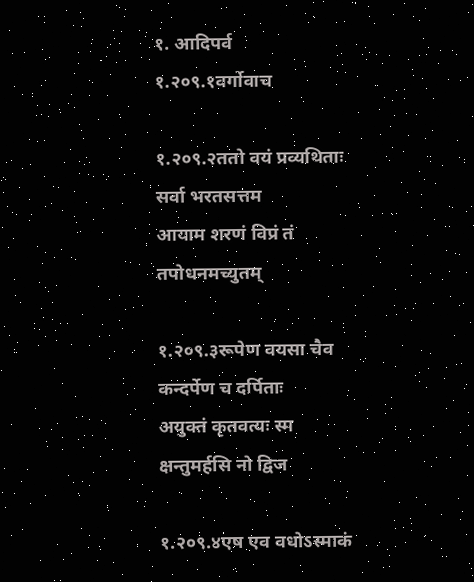१. आदिपर्व
१.२०९.१वर्गोवाच

१.२०९.२ततो वयं प्रव्यथिताः सर्वा भरतसत्तम
आयाम शरणं विप्रं तं तपोधनमच्युतम्

१.२०९.३रूपेण वयसा चैव कन्दर्पेण च दर्पिताः
अयुक्तं कृतवत्यः स्म क्षन्तुमर्हसि नो द्विज

१.२०९.४एष एव वधोऽस्माकं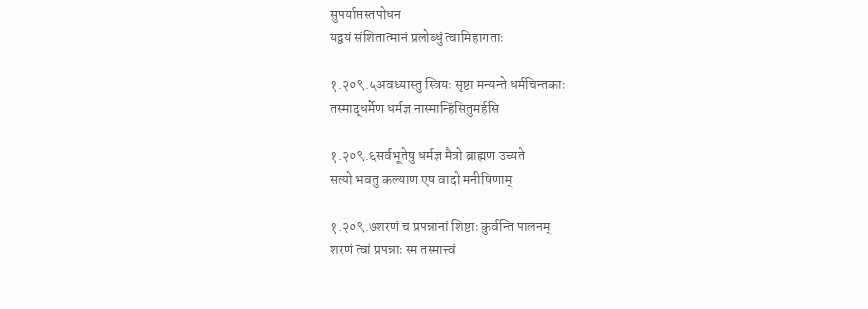सुपर्याप्तस्तपोधन
यद्वयं संशितात्मानं प्रलोब्धुं त्वामिहागताः

१.२०९.५अवध्यास्तु स्त्रियः सृष्टा मन्यन्ते धर्मचिन्तकाः
तस्माद्धर्मेण धर्मज्ञ नास्मान्हिंसितुमर्हसि

१.२०९.६सर्वभूतेषु धर्मज्ञ मैत्रो ब्राह्मण उच्यते
सत्यो भवतु कल्याण एष वादो मनीषिणाम्

१.२०९.७शरणं च प्रपन्नानां शिष्टाः कुर्वन्ति पालनम्
शरणं त्वां प्रपन्नाः स्म तस्मात्त्वं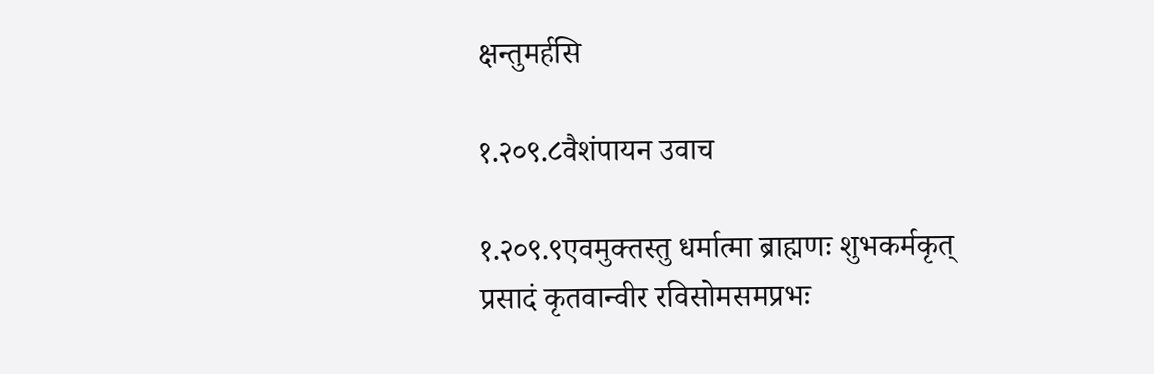क्षन्तुमर्हसि

१.२०९.८वैशंपायन उवाच

१.२०९.९एवमुक्तस्तु धर्मात्मा ब्राह्मणः शुभकर्मकृत्
प्रसादं कृतवान्वीर रविसोमसमप्रभः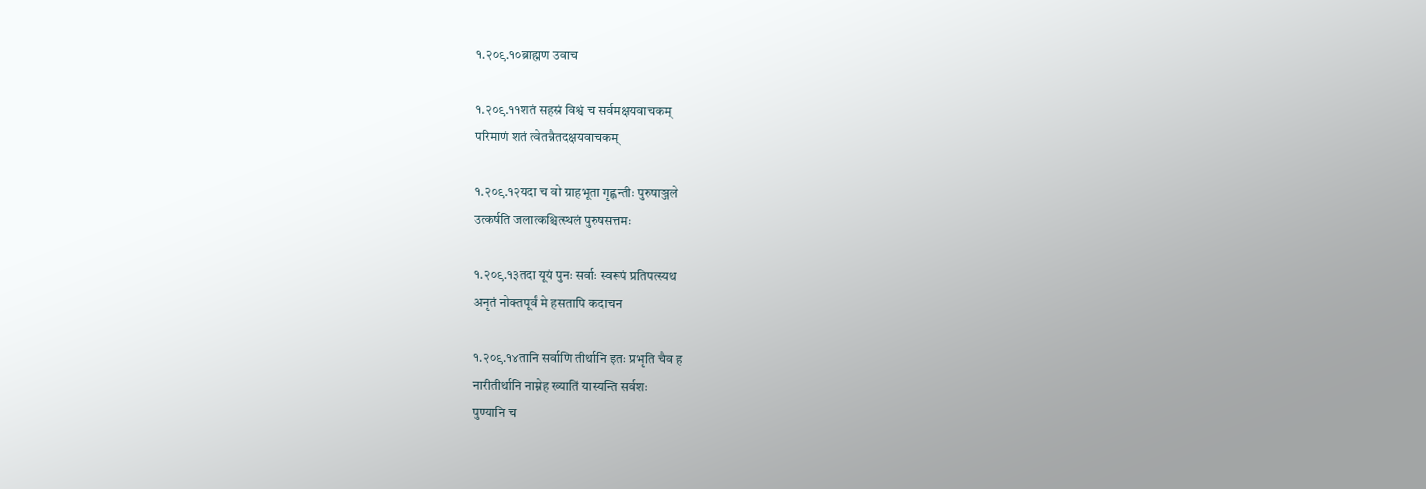१.२०९.१०ब्राह्मण उवाच

१.२०९.११शतं सहस्रं विश्वं च सर्वमक्षयवाचकम्
परिमाणं शतं त्वेतन्नैतदक्षयवाचकम्

१.२०९.१२यदा च वो ग्राहभूता गृह्णन्तीः पुरुषाञ्जले
उत्कर्षति जलात्कश्चित्स्थलं पुरुषसत्तमः

१.२०९.१३तदा यूयं पुनः सर्वाः स्वरूपं प्रतिपत्स्यथ
अनृतं नोक्तपूर्वं मे हसतापि कदाचन

१.२०९.१४तानि सर्वाणि तीर्थानि इतः प्रभृति चैव ह
नारीतीर्थानि नाम्नेह ख्यातिं यास्यन्ति सर्वशः
पुण्यानि च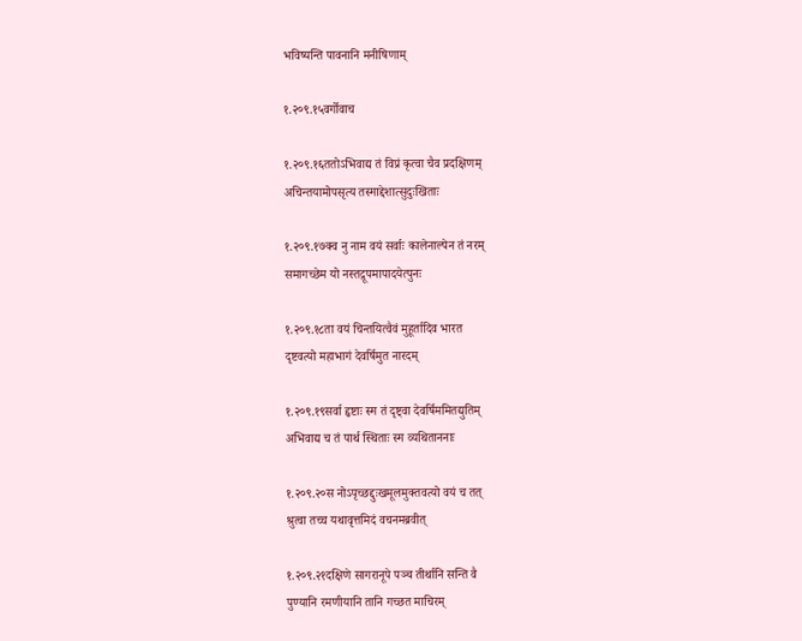भविष्यन्ति पावनानि मनीषिणाम्

१.२०९.१५वर्गोवाच

१.२०९.१६ततोऽभिवाद्य तं विप्रं कृत्वा चैव प्रदक्षिणम्
अचिन्तयामोपसृत्य तस्माद्देशात्सुदुःखिताः

१.२०९.१७क्व नु नाम वयं सर्वाः कालेनाल्पेन तं नरम्
समागच्छेम यो नस्तद्रूपमापादयेत्पुनः

१.२०९.१८ता वयं चिन्तयित्वैवं मुहूर्तादिव भारत
दृष्टवत्यो महाभागं देवर्षिमुत नारदम्

१.२०९.१९सर्वा हृष्टाः स्म तं दृष्ट्वा देवर्षिममितद्युतिम्
अभिवाद्य च तं पार्थ स्थिताः स्म व्यथिताननाः

१.२०९.२०स नोऽपृच्छद्दुःखमूलमुक्तवत्यो वयं च तत्
श्रुत्वा तच्च यथावृत्तमिदं वचनमब्रवीत्

१.२०९.२१दक्षिणे सागरानूपे पञ्च तीर्थानि सन्ति वै
पुण्यानि रमणीयानि तानि गच्छत माचिरम्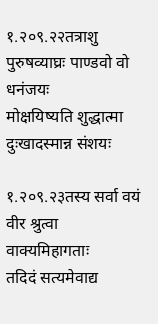१.२०९.२२तत्राशु पुरुषव्याघ्रः पाण्डवो वो धनंजयः
मोक्षयिष्यति शुद्धात्मा दुःखादस्मान्न संशयः

१.२०९.२३तस्य सर्वा वयं वीर श्रुत्वा वाक्यमिहागताः
तदिदं सत्यमेवाद्य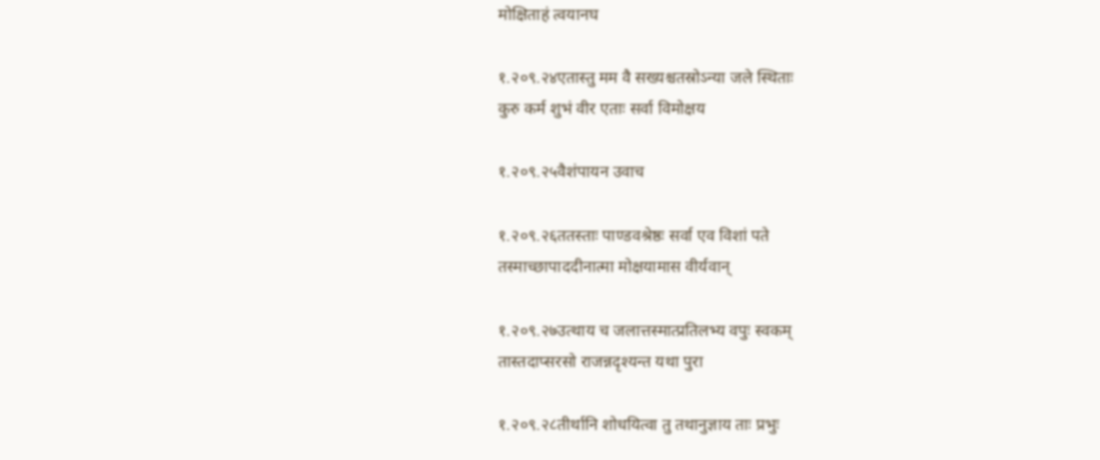मोक्षिताहं त्वयानघ

१.२०९.२४एतास्तु मम वै सख्यश्चतस्रोऽन्या जले स्थिताः
कुरु कर्म शुभं वीर एताः सर्वा विमोक्षय

१.२०९.२५वैशंपायन उवाच

१.२०९.२६ततस्ताः पाण्डवश्रेष्ठः सर्वा एव विशां पते
तस्माच्छापाददीनात्मा मोक्षयामास वीर्यवान्

१.२०९.२७उत्थाय च जलात्तस्मात्प्रतिलभ्य वपुः स्वकम्
तास्तदाप्सरसो राजन्नदृश्यन्त यथा पुरा

१.२०९.२८तीर्थानि शोधयित्वा तु तथानुज्ञाय ताः प्रभुः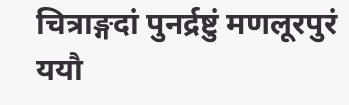चित्राङ्गदां पुनर्द्रष्टुं मणलूरपुरं ययौ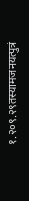१.२०९.२९तस्यामजनयत्पुत्रं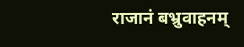राजानं बभ्रुवाहनम्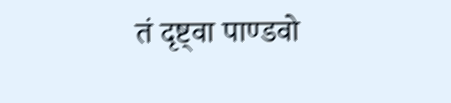तं दृष्ट्वा पाण्डवो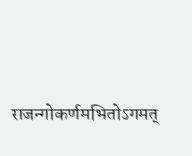राजन्गोकर्णमभितोऽगमत्